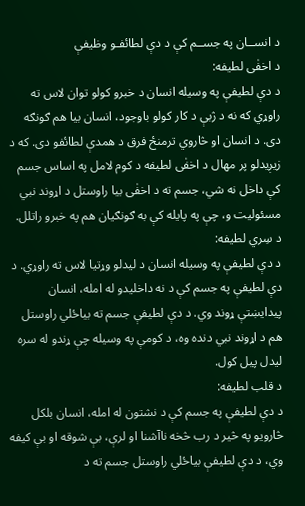د انســان په جســم کې د دې لطائفـو وظیفې
د اخفٰی لطیفه:
د دې لطیفې په وسیله انسان د خبرو کولو توان لاس ته راوړي که نه د ژبې د کار کولو باوجود، انسان بیا هم ګونګه دی. د انسان او څاروي ترمنځ فرق د همدې لطائفو دی. که د زیږیدلو پر مهال د اخفٰی لطیفه د کوم لامل په اساس جسم کې داخل نه شي، جسم ته د اخفٰی بیا راوستل د اړوند نبي مسئولیت و، چې په پایله کې به ګونګیان هم په خبرو راتلل.
د سِري لطیفه:
د دې لطیفې په وسیله انسان د لیدلو وړتیا لاس ته راوړي. د دې لطیفې په جسم کې د نه داخلیدو له امله، انسان پیدایښتې ړوند وي. د دې لطیفې جسم ته بیاځلي راوستل هم د اړوند نبي دنده وه، د کومې په وسیله چې ړندو له سره لیدل پیل کول.
د قلب لطیفه:
د دې لطیفې په جسم کې د نشتون له امله، انسان بلکل څارويو په څیر د رب څخه ناآشنا او لرې، بې شوقه او بې کیفه وي، د دې لطیفې بیاځلي راوستل جسم ته د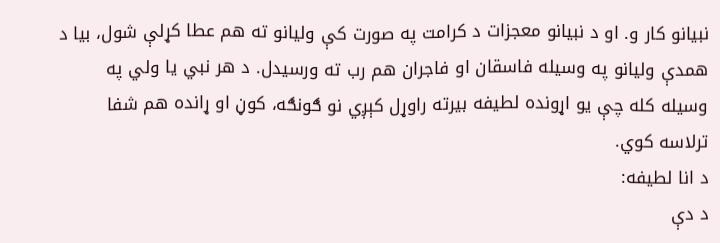نبیانو کار و. او د نبیانو معجزات د کرامت په صورت کې ولیانو ته هم عطا کړلې شول، بیا د همدې ولیانو په وسیله فاسقان او فاجران هم رب ته ورسیدل. د هر نبي یا ولي په وسیله کله چې یو اړونده لطیفه بیرته راوړل کېږي نو ګونګه، کوڼ او ړانده هم شفا ترلاسه کوي.
د انا لطیفه:
د دې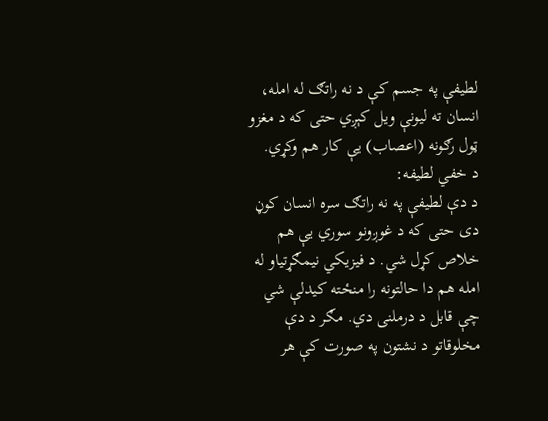لطیفې په جسم کې د نه راتګ له امله، انسان ته لیونې ویل کېږي حتی که د مغزو ټول رګونه (اعصاب) یې کار هم وکړي.
د خفي لطیفه:
د دې لطیفې په نه راتګ سره انسان کوڼ دی حتی که د غوږونو سوري یې هم خلاص کړل شي. د فیزیکي نیمګړتیاو له امله هم دا حالتونه را منځته کیدلې شي چې قابل د درملنی دي. مګر د دې مخلوقاتو د نشتون په صورت کې هر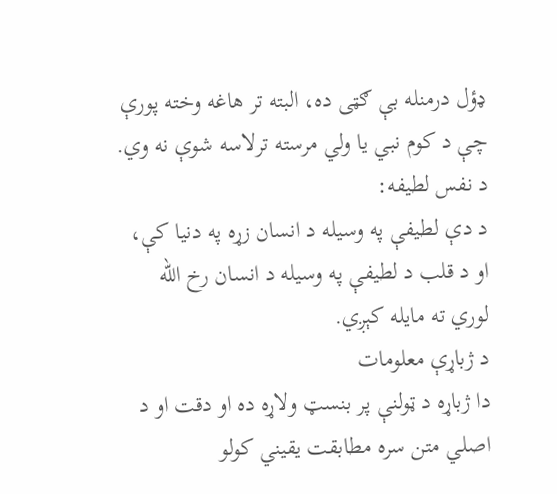ډؤل درمنله بې ګټی ده، البته تر هاغه وخته پورې چې د کوم نبي یا ولي مرسته ترلاسه شوې نه وي.
د نفس لطیفه:
د دې لطیفې په وسیله د انسان زړه په دنیا کې، او د قلب د لطیفې په وسیله د انسان رخ الله لوري ته مایله کېږي.
د ژباړې معلومات
دا ژباړه د ټولنې پر بنسټ ولاړه ده او دقت او د اصلي متن سره مطابقت یقیني کولو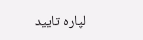لپاره تایید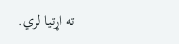ته اړتیا لري.